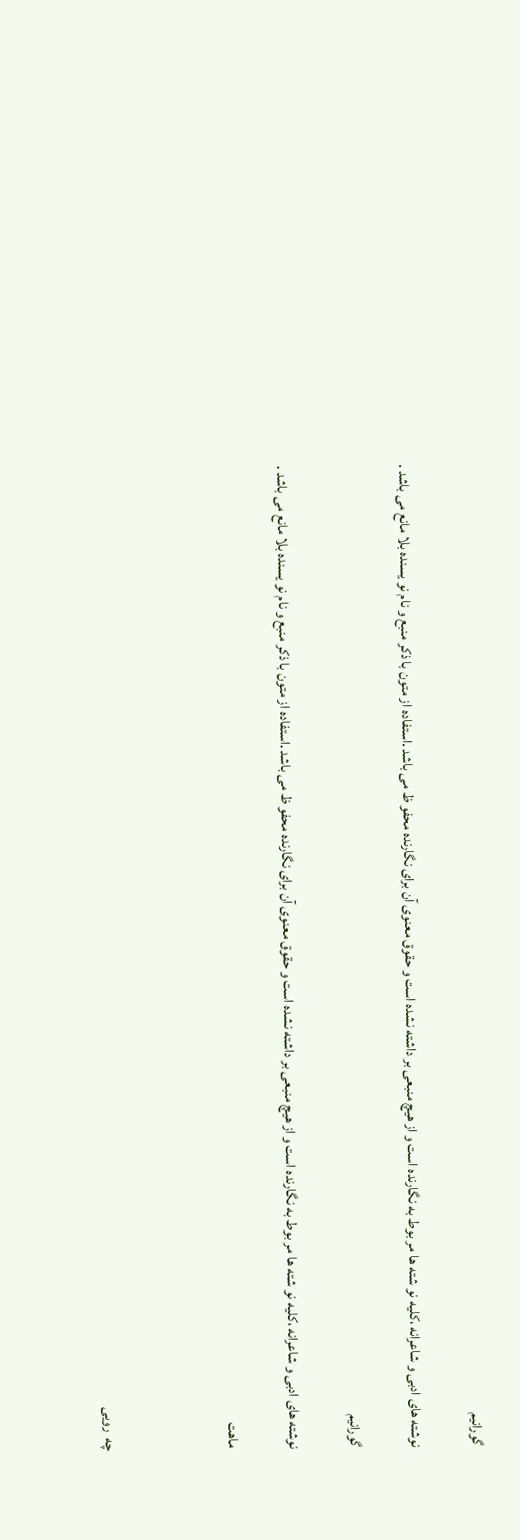گورانیم

نوشته های ادبی و شاعرانه ،کلیه نو شته ها مر بوط به نگارنده است و از هیچ منبعی بر داشته نشده است و حقوق معنوی آن برای نگارنده محفو ظ می باشد .استفاده از متون با ذکر منبع و نام نو یسنده بلا مانع می باشد .

گورانیم

نوشته های ادبی و شاعرانه ،کلیه نو شته ها مر بوط به نگارنده است و از هیچ منبعی بر داشته نشده است و حقوق معنوی آن برای نگارنده محفو ظ می باشد .استفاده از متون با ذکر منبع و نام نو یسنده بلا مانع می باشد .

ماهت



چه  رویی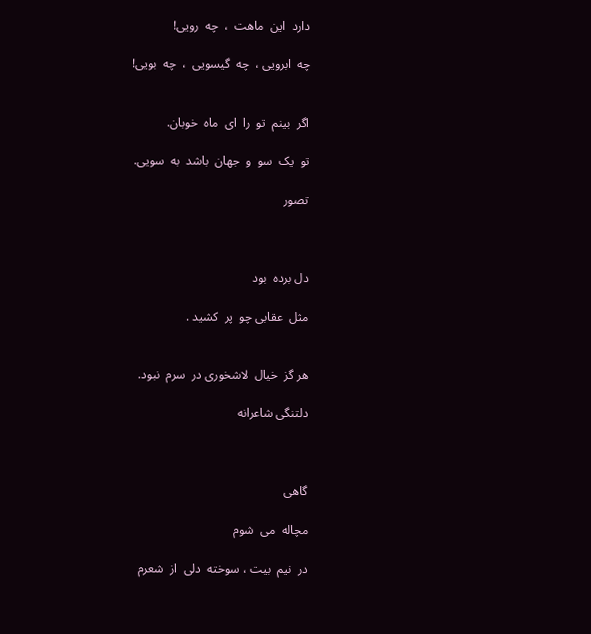دارد  این  ماهت  ،  چه  رویی!

چه  ابرویی ،  چه  گیسویی  ،  چه  بویی!


اگر  بینم  تو  را  ای  ماه  خوبان.

تو  یک  سو  و  جهان  باشد  به  سویی.

تصور



دل برده  بود

مثل  عقابی چو  پر  کشید .


هر گز  خیال  لاشخوری در  سرم  نبود.

دلتنگی شاعرانه



گاهی

مچاله  می  شوم

در  نیم  بیت ، سوخته  دلی  از  شعرم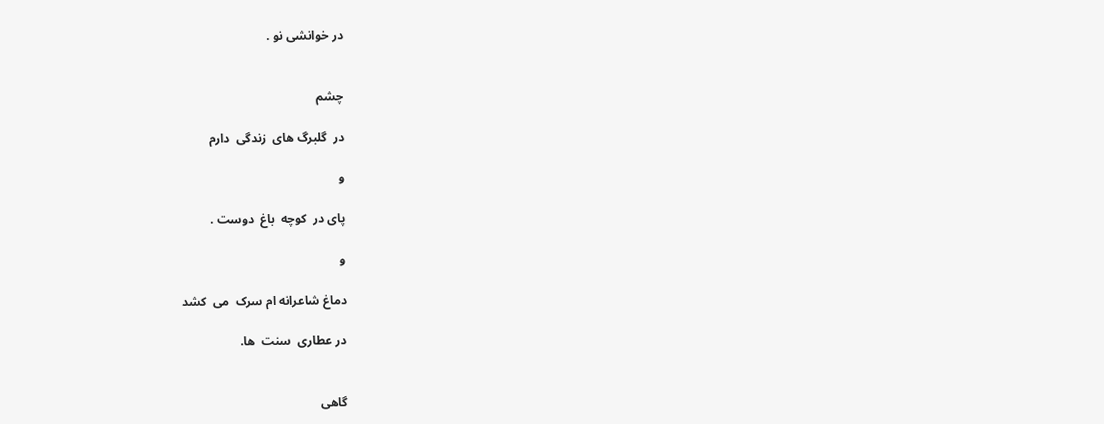در خوانشی نو .


چشم

در  گلبرگ های  زندگی  دارم

و

پای در  کوچه  باغ  دوست .

و

دماغ شاعرانه ام سرک  می  کشد

در عطاری  سنت  ها.


گاهی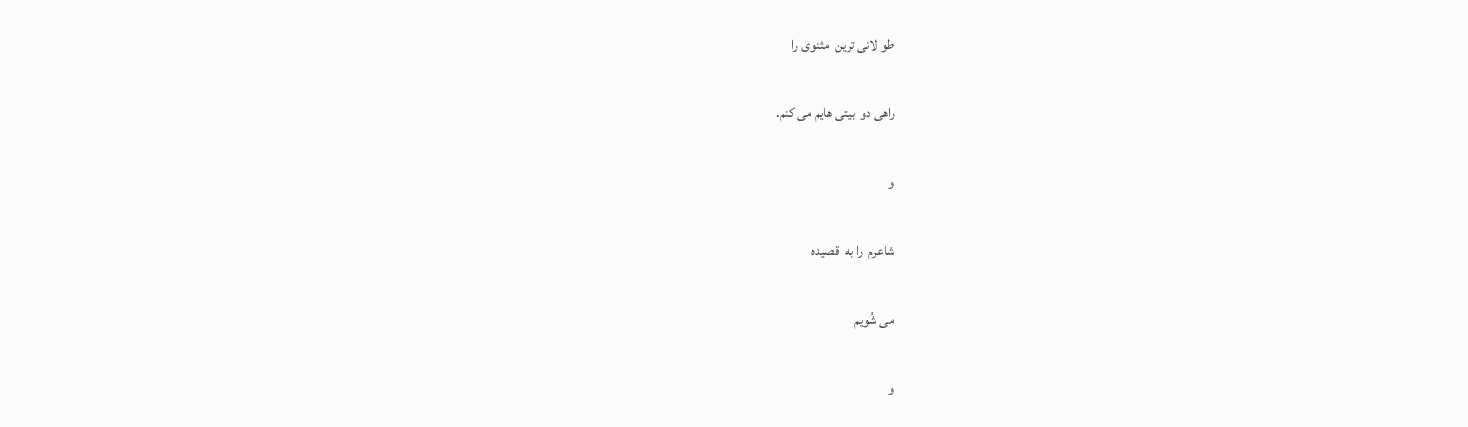طو لانی ترین  مثنوی را

راهی دو  بیتی هایم می کنم.

و

شاعرم  را به  قصیده

می شُویم

و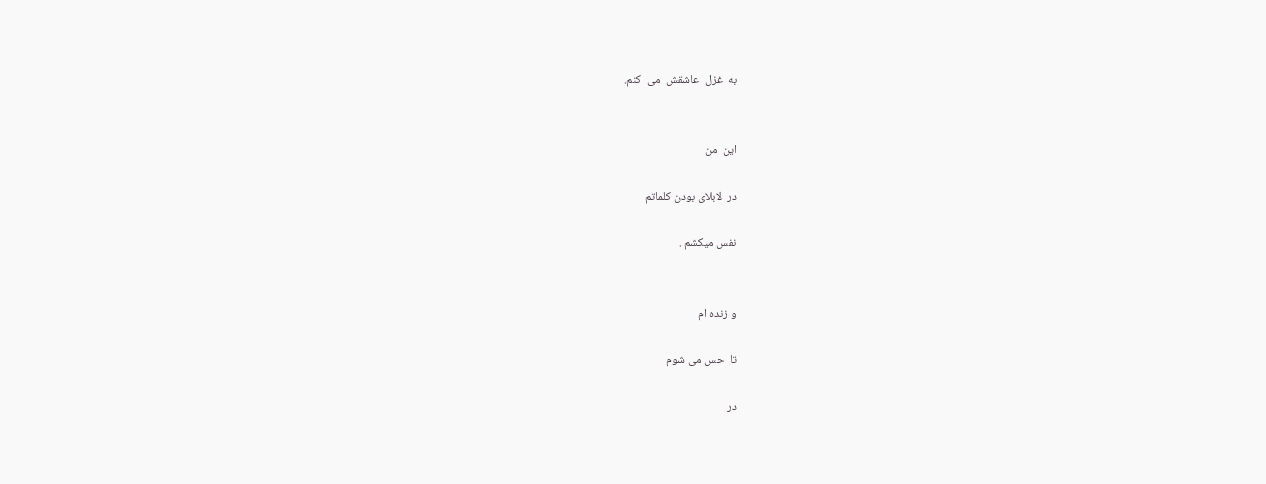به  غزل  عاشقش  می  کنم.


این  من

در  لابلای بودن کلماتم

نفس میکشم .


و زنده ام

تا  حس می شوم

در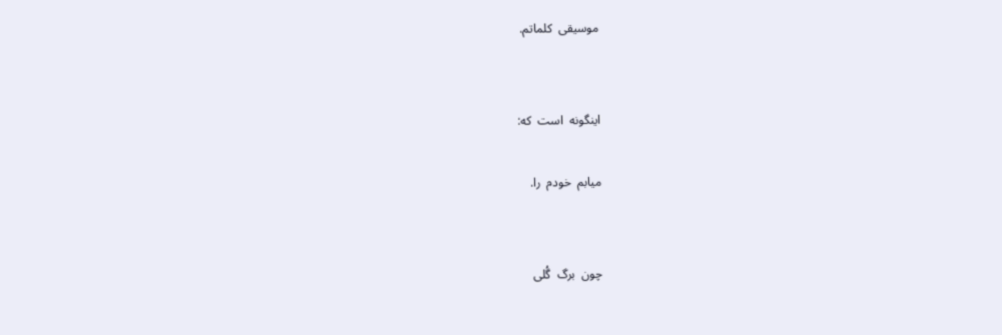موسیقی  کلماتم.


اینگونه  است  که:

میابم  خودم  را.


چون  برگ  گُلی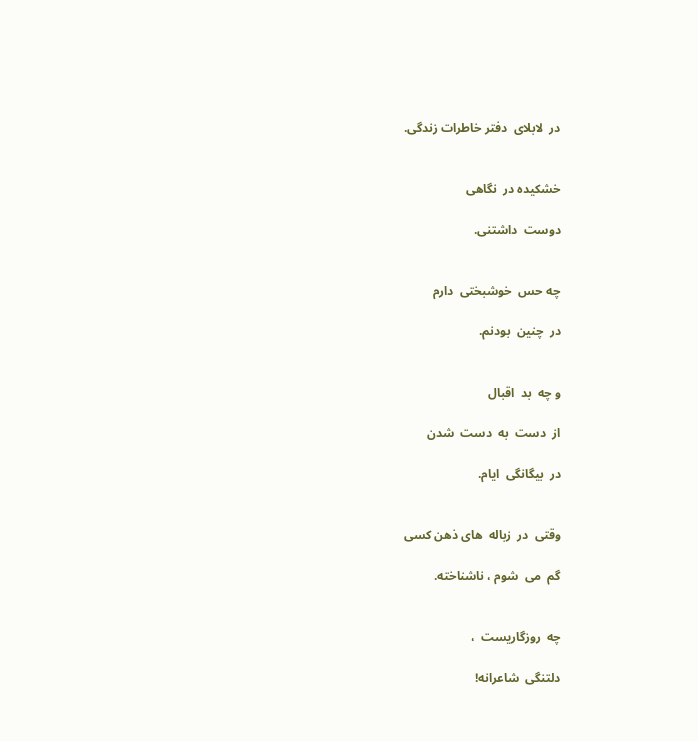در  لابلای  دفتر خاطرات زندگی.


خشکیده در  نگاهی

دوست  داشتنی.


چه حس  خوشبختی  دارم

در  چنین  بودنم.


و چه  بد  اقبال

از  دست  به  دست  شدن

در  بیگانگی  ایام.


وقتی  در  زباله  های ذهن کسی

گم  می  شوم ، ناشناخته.


چه  روزگاریست  ،

دلتنگی  شاعرانه!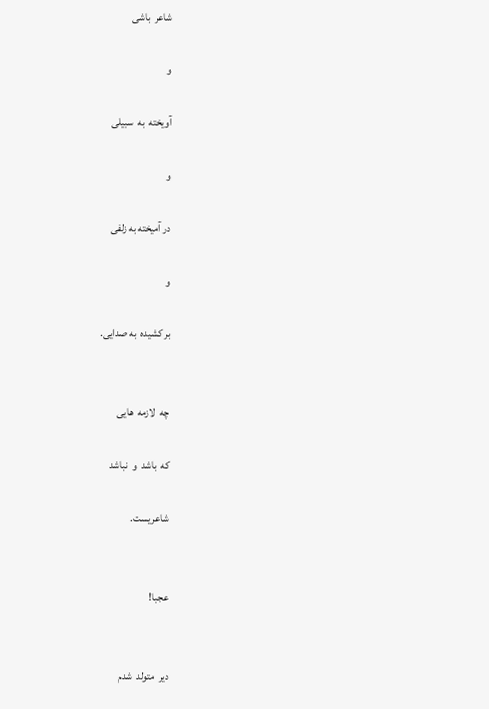شاعر  باشی

و

آویخته  به  سبیلی

و

در آمیخته به زلفی

و

بر کشیده  به صدایی.


چه  لازمه  هایی

که  باشد  و  نباشد

شاعریست.


عجبا!


دیر  متولد  شدم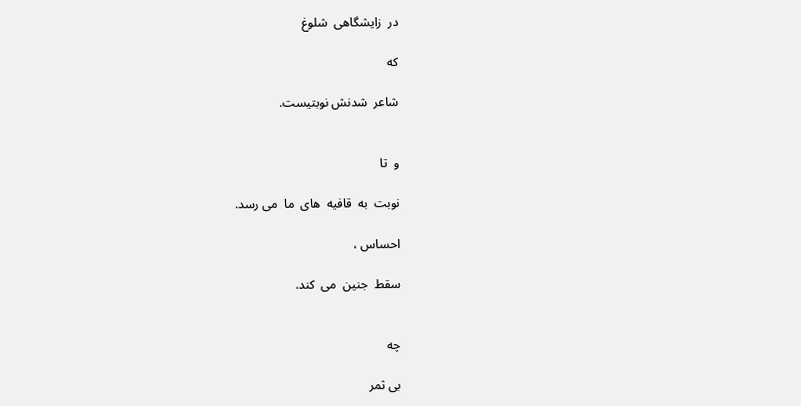در  زایشگاهی  شلوغ

که

شاعر  شدنش نوبتیست.


و  تا

نوبت  به  قافیه  های  ما  می رسد.

احساس ،

سقط  جنین  می  کند.


چه

بی ثمر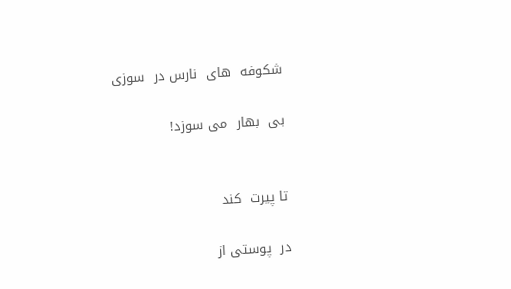شکوفه  های  نارس در  سوزی

بی  بهار  می سوزد!


تا پیرت  کند

در  پوستی از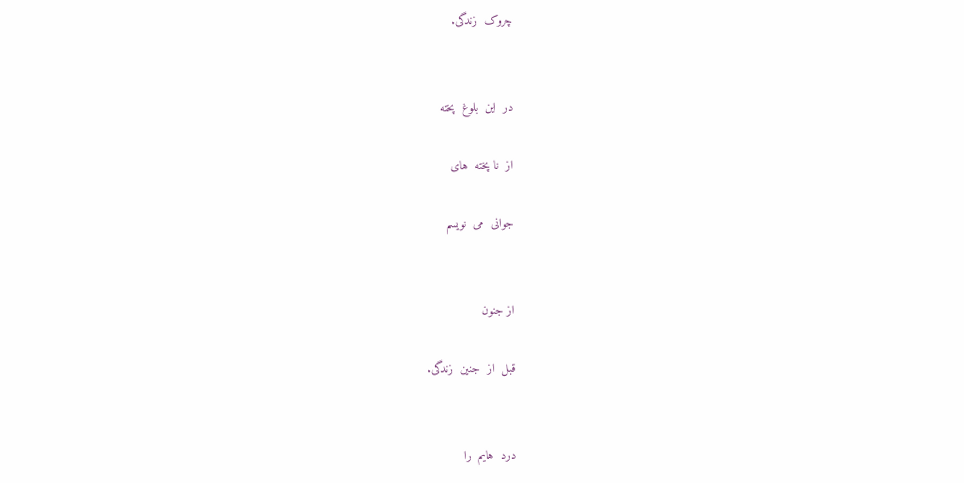چروک  زندگی.


در  این  بلوغ  پخته

از  نا پخته  های

جوانی  می  نویسم


از جنون

قبل  از  جنین  زندگی.


درد  هایم  را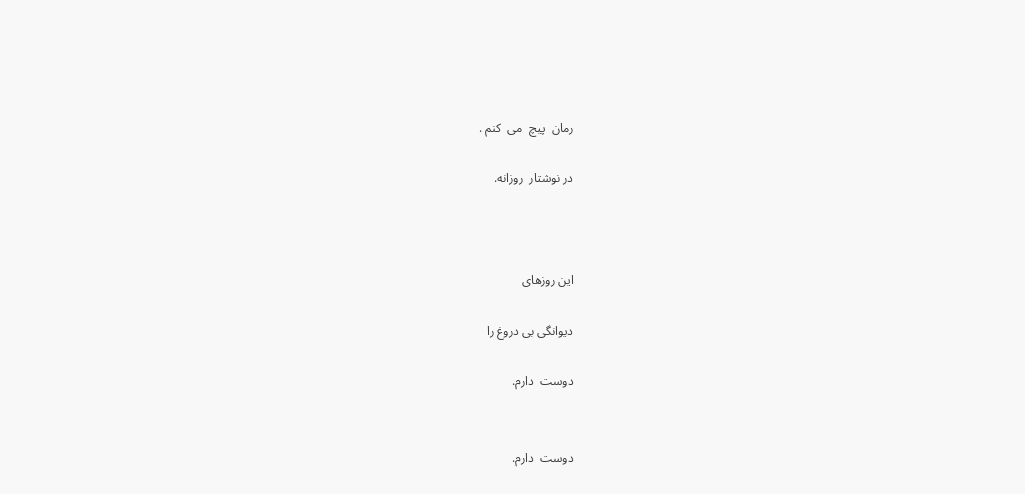رمان  پیچ  می  کنم .

در نوشتار  روزانه.



این روزهای

دیوانگی بی دروغ را

دوست  دارم.


دوست  دارم.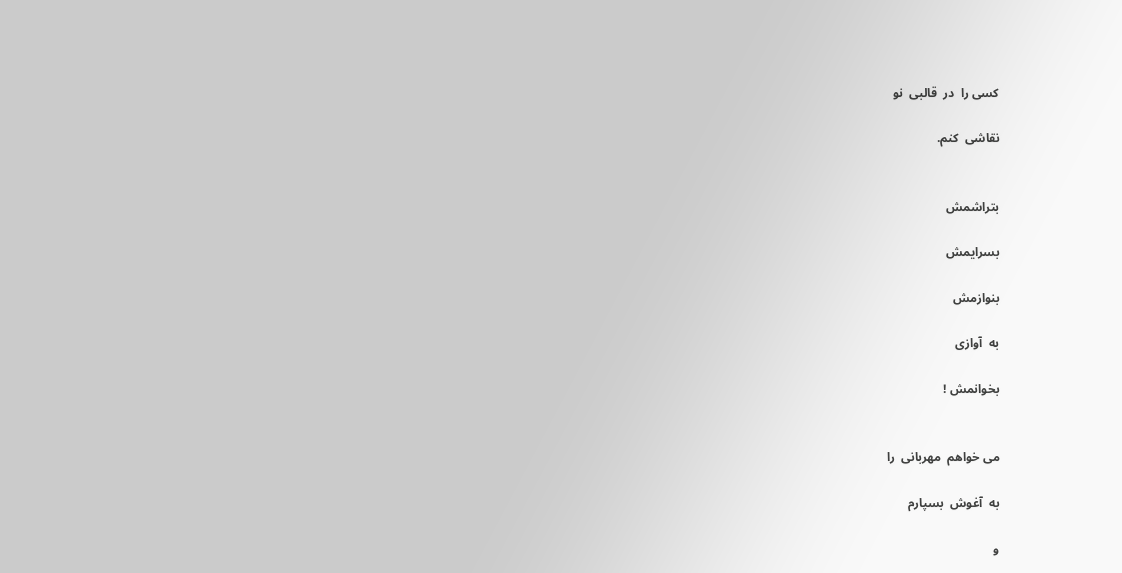کسی را  در  قالبی  نو

نقاشی  کنم.


بتراشمش

بسرایمش

بنوازمش

به  آوازی

بخوانمش !


می خواهم  مهربانی  را

به  آغوش  بسپارم

و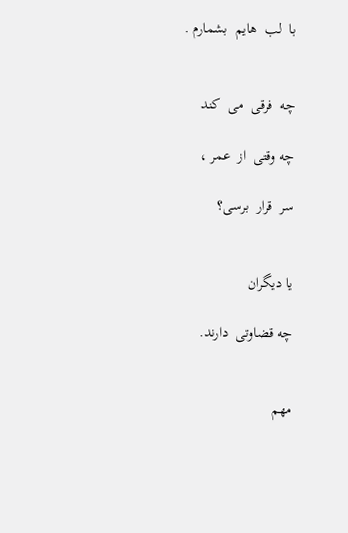با  لب  هایم  بشمارم .


چه  فرقی  می  کند

چه وقتی  از  عمر ،

سر  قرار  برسی؟


یا دیگران

چه قضاوتی  دارند.


مهم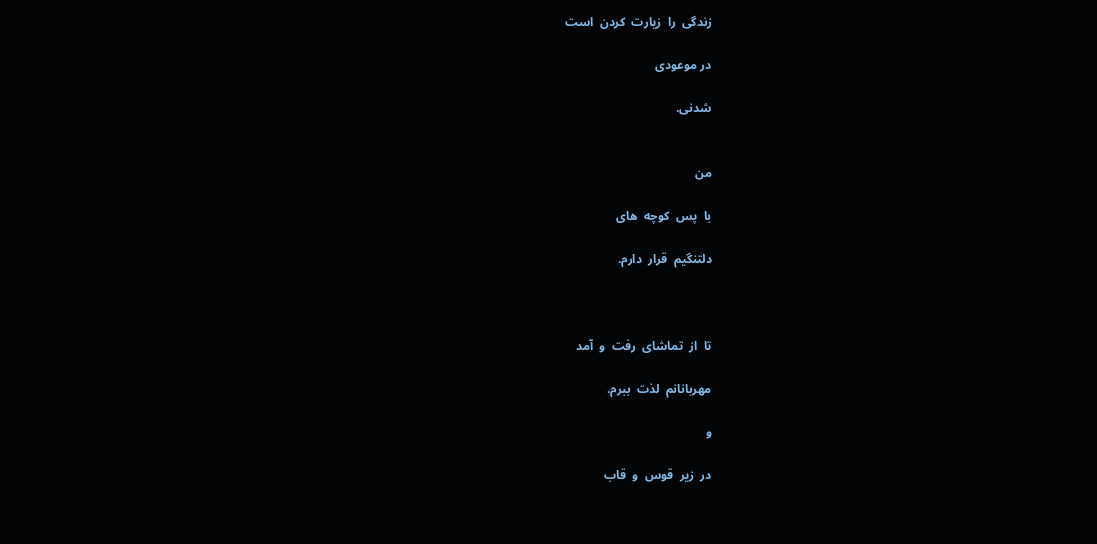زندگی  را  زیارت  کردن  است

در موعودی

شدنی.


من

با  پس  کوچه  های

دلتنگیم  قرار  دارم.



تا  از  تماشای  رفت  و  آمد

مهربانانم  لذت  ببرم.

و

در  زیر  قوس  و  قاب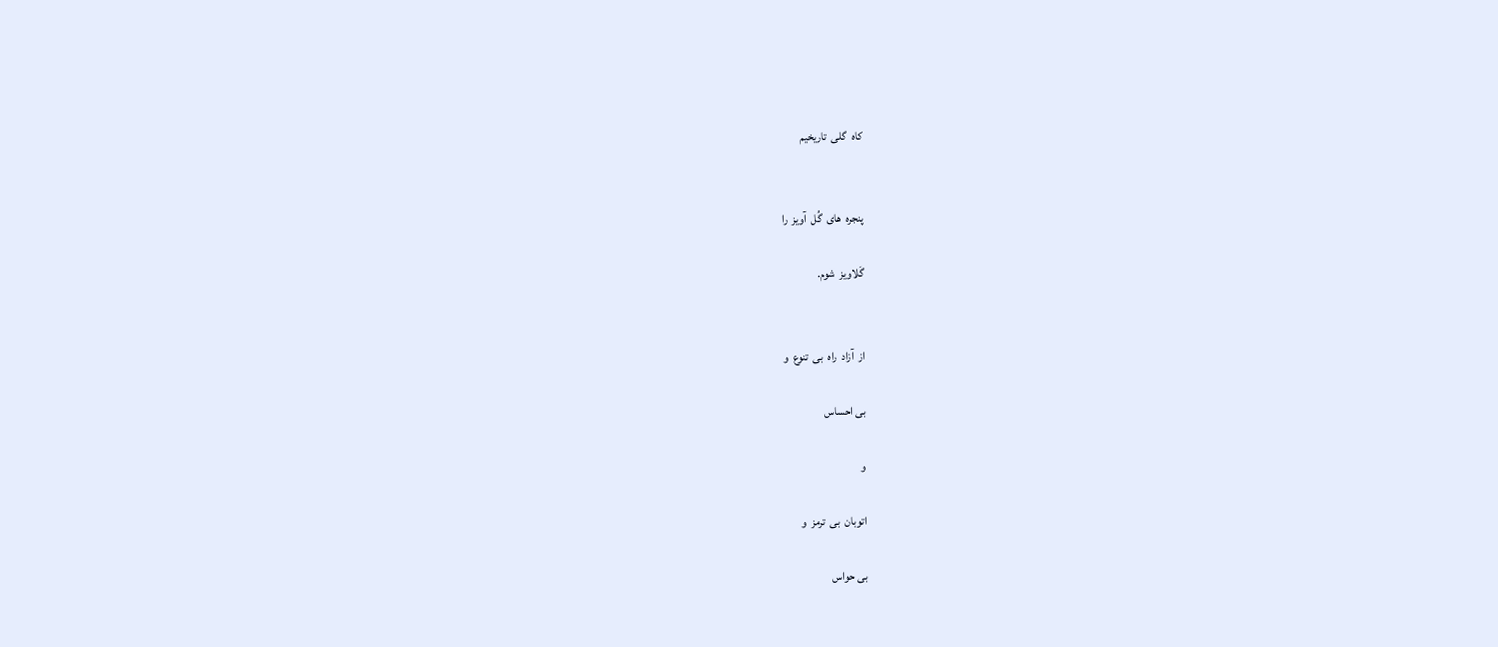کاه  گلی  تاریخیم


پنجره  های  گُل  آویز  را

گَلاویز  شوم.


از  آزاد  راه  بی  تنوع  و

بی احساس

و

اتوبان  بی  ترمز  و

بی حواس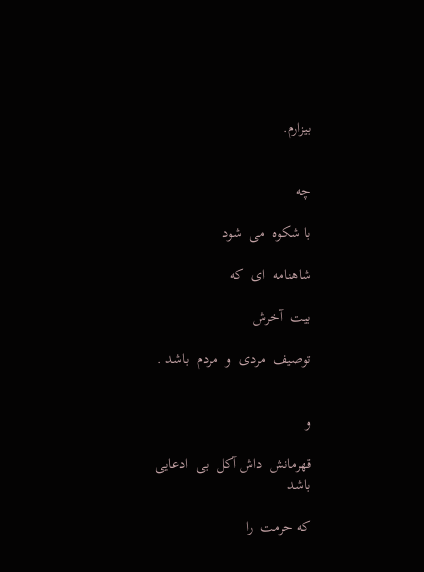بیزارم.


چه

با شکوه  می  شود

شاهنامه  ای  که

بیت  آخرش

توصیف  مردی  و  مردم  باشد .


و

قهرمانش  داش آکل  بی  ادعایی باشد

که حرمت  را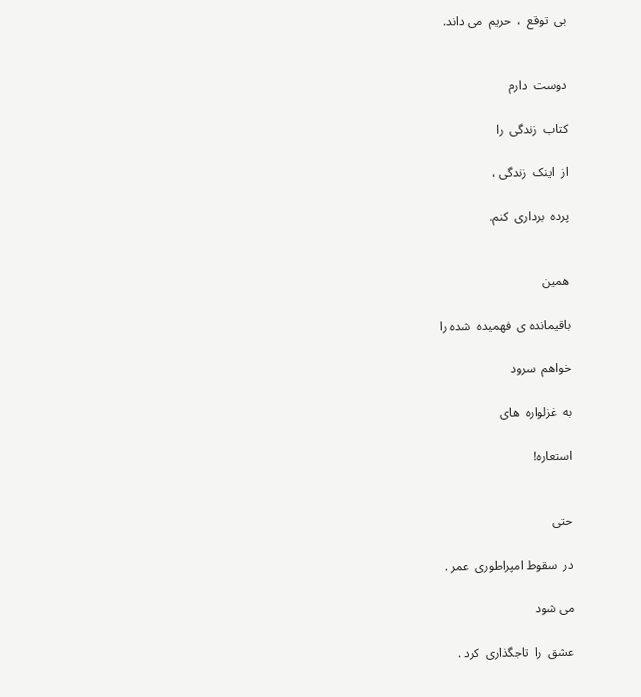بی  توقع  ،  حریم  می داند.


دوست  دارم

کتاب  زندگی  را

از  اینک  زندگی ،

پرده  برداری  کنم.


همین

باقیمانده ی  فهمیده  شده را

خواهم  سرود

به  غزلواره  های

استعاره!


حتی

در  سقوط امپراطوری  عمر .

می شود

عشق  را  تاجگذاری  کرد .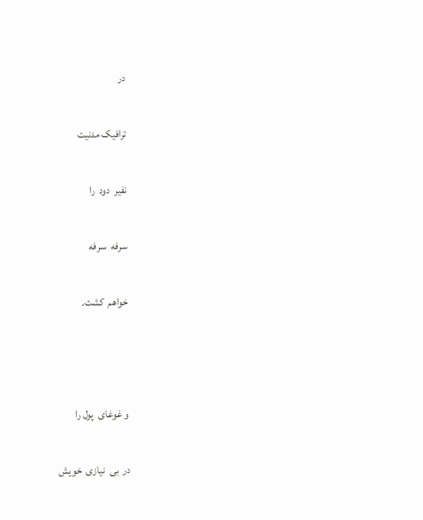در

ترافیک مدنیت

نفیر  دود  را

سرفه  سرفه

خواهم  کشت.



و غوغای  پول را

در  بی  نیازی  خویش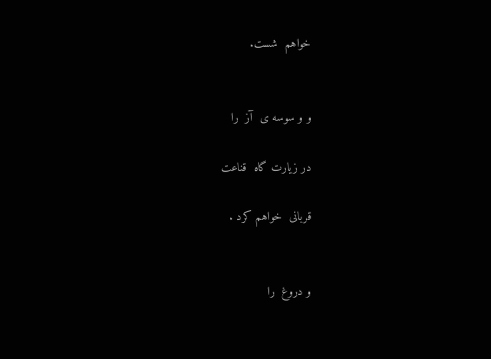خواهم  شست.


و و سوسه ی  آز  را

در زیارت گاه  قناعت

قربانی  خواهم کرد .


و دروغ  را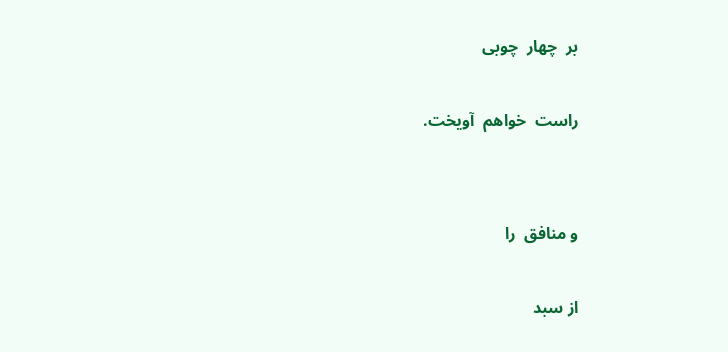بر  چهار  چوبی

راست  خواهم  آویخت.


و منافق  را

از سبد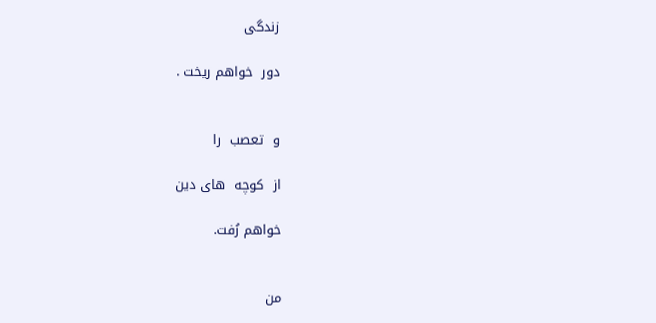زندگی

دور  خواهم ریخت .


و  تعصب  را

از  کوچه  های دین

خواهم رُفت.


من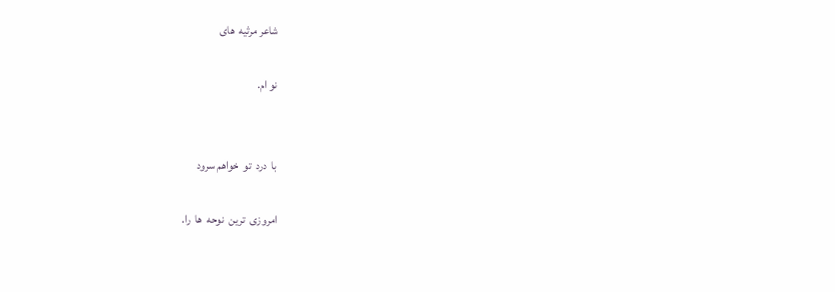شاعر مرثیه  های

نو ام.


با  درد  تو  خواهم سرود

امروزی  ترین  نوحه  ها  را.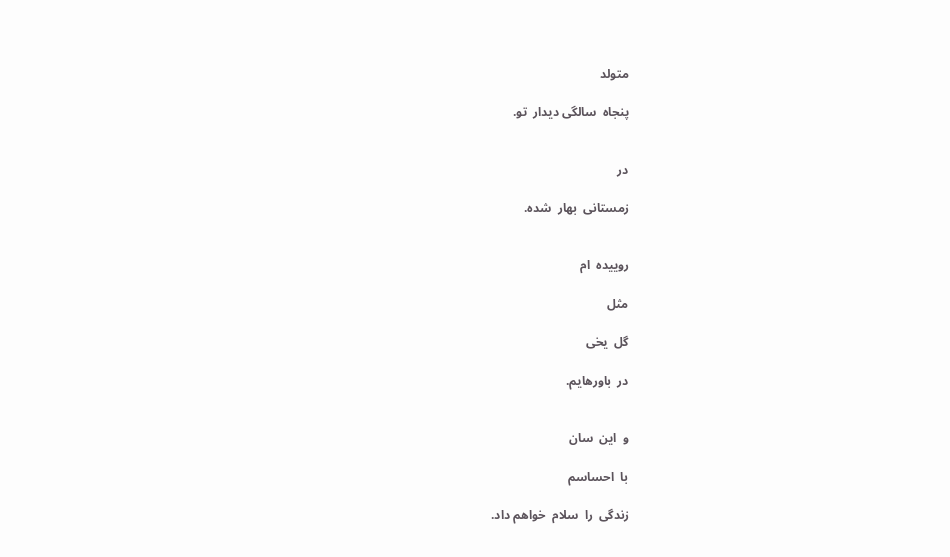متولد

پنجاه  سالگی دیدار  تو.


در

زمستانی  بهار  شده.


روییده  ام

مثل

گل  یخی

در  باورهایم.


و  این  سان

با  احساسم

زندگی  را  سلام  خواهم داد.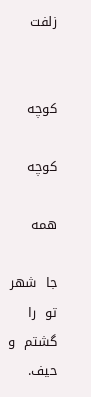زلفت


کوچه

کوچه

همه

جا  شهر  تو  را  گشتم  و حیف.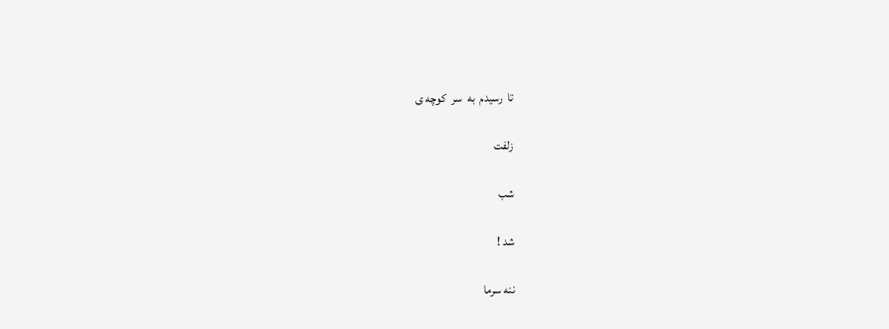تا  رسیدم  به  سر  کوچه ی

زلفت

شب

شد !

ننه سرما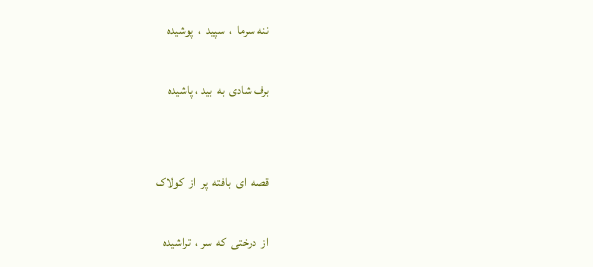ننه سرما  ،  سپید  ،  پوشیده

برف شادی  به  بید ، پاشیده


قصه  ای  بافته  پر  از  کولاک

از  درختی  که  سر ،  تراشیده